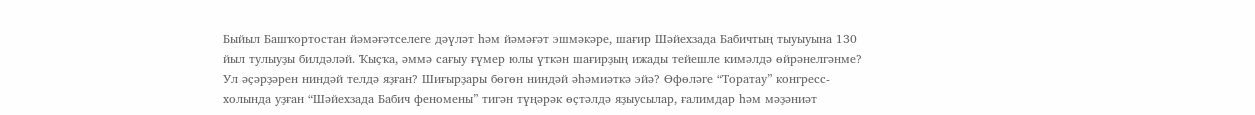Быйыл Башҡортостан йәмәғәтселеге дәүләт һәм йәмәғәт эшмәкәре, шағир Шәйехзада Бабичтың тыуыуына 130 йыл тулыуҙы билдәләй. Ҡыҫҡа, әммә сағыу ғүмер юлы үткән шағирҙың ижады тейешле кимәлдә өйрәнелгәнме? Ул әҫәрҙәрен ниндәй телдә яҙған? Шиғырҙары бөгөн ниндәй әһәмиәткә эйә? Өфөләге “Торатау” конгресс-холында уҙған “Шәйехзада Бабич феномены” тигән түңәрәк өҫтәлдә яҙыусылар, ғалимдар һәм мәҙәниәт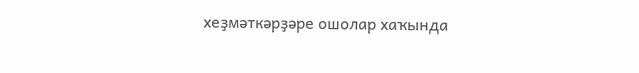хеҙмәткәрҙәре ошолар хаҡында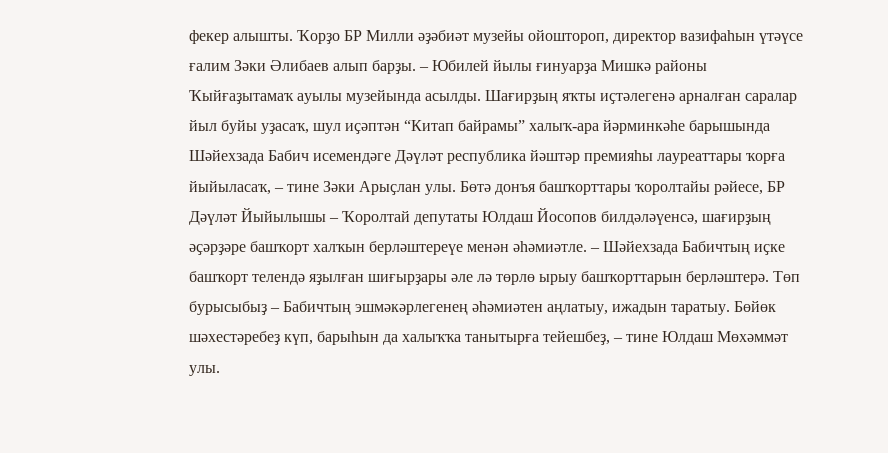фекер алышты. Ҡорҙо БР Милли әҙәбиәт музейы ойоштороп, директор вазифаһын үтәүсе ғалим Зәки Әлибаев алып барҙы. – Юбилей йылы ғинуарҙа Мишкә районы Ҡыйғаҙытамаҡ ауылы музейында асылды. Шағирҙың яҡты иҫтәлегенә арналған саралар йыл буйы уҙасаҡ, шул иҫәптән “Китап байрамы” халыҡ-ара йәрминкәһе барышында Шәйехзада Бабич исемендәге Дәүләт республика йәштәр премияһы лауреаттары ҡорға йыйыласаҡ, – тине Зәки Арыҫлан улы. Бөтә донъя башҡорттары ҡоролтайы рәйесе, БР Дәүләт Йыйылышы – Ҡоролтай депутаты Юлдаш Йосопов билдәләүенсә, шағирҙың әҫәрҙәре башҡорт халҡын берләштереүе менән әһәмиәтле. – Шәйехзада Бабичтың иҫке башҡорт телендә яҙылған шиғырҙары әле лә төрлө ырыу башҡорттарын берләштерә. Төп бурысыбыҙ – Бабичтың эшмәкәрлегенең әһәмиәтен аңлатыу, ижадын таратыу. Бөйөк шәхестәребеҙ күп, барыһын да халыҡҡа танытырға тейешбеҙ, – тине Юлдаш Мөхәммәт улы.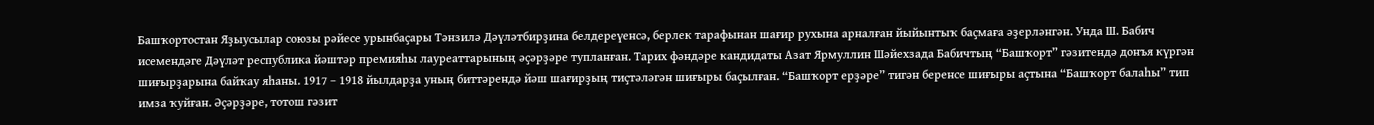Башҡортостан Яҙыусылар союзы рәйесе урынбаҫары Тәнзилә Дәүләтбирҙина белдереүенсә, берлек тарафынан шағир рухына арналған йыйынтыҡ баҫмаға әҙерләнгән. Унда Ш. Бабич исемендәге Дәүләт республика йәштәр премияһы лауреаттарының әҫәрҙәре тупланған. Тарих фәндәре кандидаты Азат Ярмуллин Шәйехзада Бабичтың “Башҡорт” гәзитендә донъя күргән шиғырҙарына байҡау яһаны. 1917 – 1918 йылдарҙа уның биттәрендә йәш шағирҙың тиҫтәләгән шиғыры баҫылған. “Башҡорт ерҙәре” тигән беренсе шиғыры аҫтына “Башҡорт балаһы” тип имза ҡуйған. Әҫәрҙәре, тотош гәзит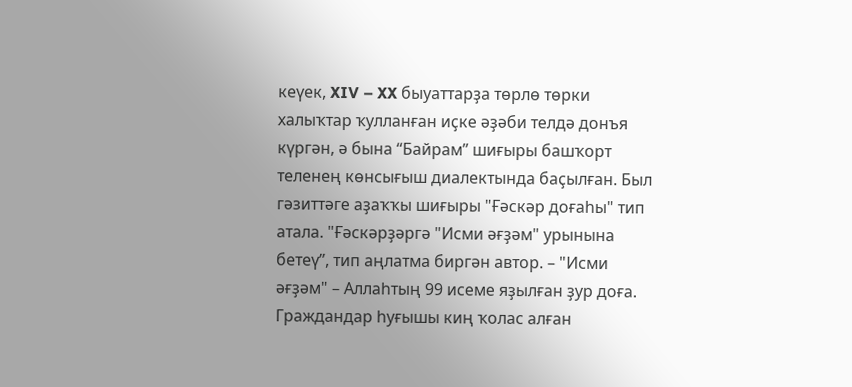кеүек, XIV – XX быуаттарҙа төрлө төрки халыҡтар ҡулланған иҫке әҙәби телдә донъя күргән, ә бына “Байрам” шиғыры башҡорт теленең көнсығыш диалектында баҫылған. Был гәзиттәге аҙаҡҡы шиғыры "Ғәскәр доғаһы" тип атала. "Ғәскәрҙәргә "Исми әғҙәм" урынына бетеү”, тип аңлатма биргән автор. – "Исми әғҙәм" – Аллаһтың 99 исеме яҙылған ҙур доға. Граждандар һуғышы киң ҡолас алған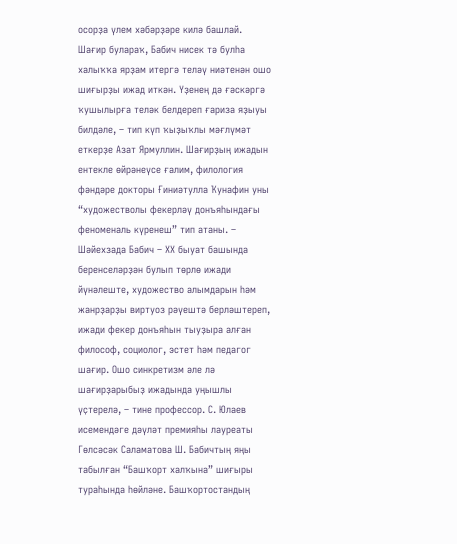осорҙа үлем хәбәрҙәре килә башлай. Шағир булараҡ, Бабич нисек тә булһа халыҡҡа ярҙам итергә теләү ниәтенән ошо шиғырҙы ижад иткән. Үҙенең дә ғәскәргә ҡушылырға теләк белдереп ғариза яҙыуы билдәле, – тип күп ҡыҙыҡлы мәғлүмәт еткерҙе Азат Ярмуллин. Шағирҙың ижадын ентекле өйрәнеүсе ғалим, филология фәндәре докторы Ғиниәтулла Ҡунафин уны “художестволы фекерләү донъяһындағы феноменаль күренеш” тип атаны. – Шәйехзада Бабич – ХХ быуат башында беренселәрҙән булып төрлө ижади йүнәлеште, художество алымдарын һәм жанрҙарҙы виртуоз рәүештә берләштереп, ижади фекер донъяһын тыуҙыра алған философ, социолог, эстет һәм педагог шағир. Ошо синкретизм әле лә шағирҙарыбыҙ ижадында уңышлы үҫтерелә, – тине профессор. С. Юлаев исемендәге дәүләт премияһы лауреаты Гөлсәсәк Саламатова Ш. Бабичтың яңы табылған “Башҡорт халҡына” шиғыры тураһында һөйләне. Башҡортостандың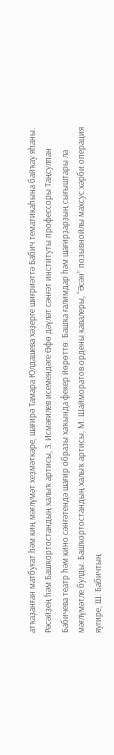атҡаҙанған матбуғат һәм киң мәғлүмәт хеҙмәткәре, шағирә Тамара Юлдашева хәҙерге шиғриәттә Бабич тематикаһына байҡау яһаны. Рәсәйҙең һәм Башҡортостандың халыҡ артисы, З. Исмәғилев исемендәге Өфө дәүләт сәнғәт институты профессоры Таңсулпан Бабичева театр һәм кино сәнғәтендә шағир образы хаҡында фекер йөрөттө. Башҡа ғалимдар һәм шағирҙарҙың сығыштары ла мәғлүмәтле булды. Башҡортостандың халыҡ артисы, М. Шайморатов ордены кавалеры, “Әсән” позывнойлы махсус хәрби операция яугире, Ш. Бабичтың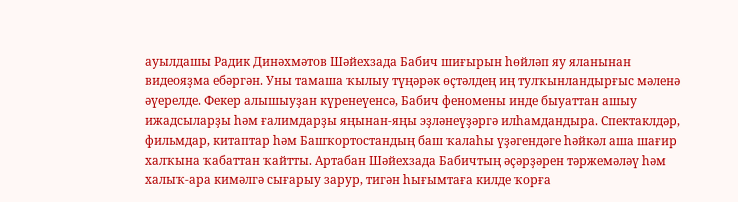ауылдашы Радик Динәхмәтов Шәйехзада Бабич шиғырын һөйләп яу яланынан видеояҙма ебәргән. Уны тамаша ҡылыу түңәрәк өҫтәлдең иң тулҡынландырғыс мәленә әүерелде. Фекер алышыуҙан күренеүенсә, Бабич феномены инде быуаттан ашыу ижадсыларҙы һәм ғалимдарҙы яңынан-яңы эҙләнеүҙәргә илһамдандыра. Спектаклдәр, фильмдар, китаптар һәм Башҡортостандың баш ҡалаһы үҙәгендәге һәйкәл аша шағир халҡына ҡабаттан ҡайтты. Артабан Шәйехзада Бабичтың әҫәрҙәрен тәржемәләү һәм халыҡ-ара кимәлгә сығарыу зарур, тигән һығымтаға килде ҡорға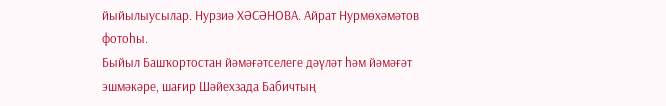йыйылыусылар. Нурзиә ХӘСӘНОВА. Айрат Нурмөхәмәтов фотоһы.
Быйыл Башҡортостан йәмәғәтселеге дәүләт һәм йәмәғәт эшмәкәре, шағир Шәйехзада Бабичтың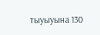тыуыуына 130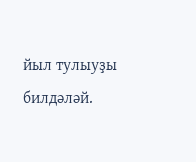йыл тулыуҙы билдәләй.